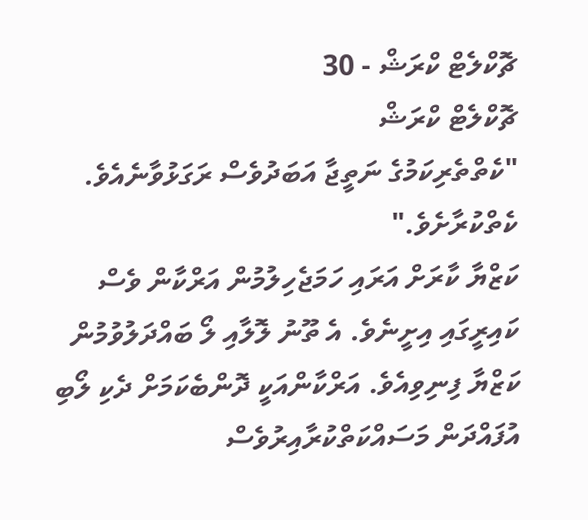ޗޮކްލެޓް ކްރަޝް - 30
ޗޮކްލެޓް ކްރަޝް
"ކެތްތެރިކަމުގެ ނަތީޖާ އަބަދުވެސް ރަގަޅުވާނެއެވެ. ކެތްކުރާށެވެ."
ކަޒްޔާ ކާރަށް އަރައި ހަމަޖެހިލުމުން އަރްކާން ވެސް ކައިރީގައި އިށީނެވެ. އެ ތޫނު ލޮލާއި ލޯ ބައްދަލުވުމުން ކަޒްޔާ ފިނިވިއެވެ. އަރްކާންއަކީ ދޮންބެކަމަށް ދެކި ލޯބި އުފައްދަން މަސައްކަތްކުރާއިރުވެސް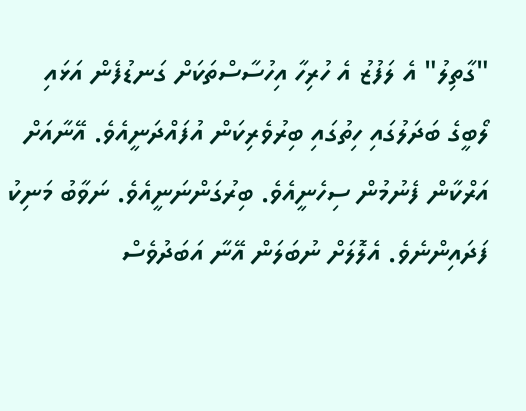"ގާތިލު" އެ ލަފުޒު އެ ހުރިހާ އިހުސާސްތަކަށް ގަނޑުފެން އަޅައި ލޯބީގެ ބަދަލުގައި ހިތުގައި ބިރުވެރިކަން އުފައްދަނީއެވެ. އޭނާއަށް އަރްކާން ފެނުމުން ސިހެނީއެވެ. ބިރުގަންނަނީއެވެ. ނަވާބު މަނިކު ފަދައިންނެވެ. އެލޮލަށް ނުބަލަން އޭނާ އަބަދުވެސް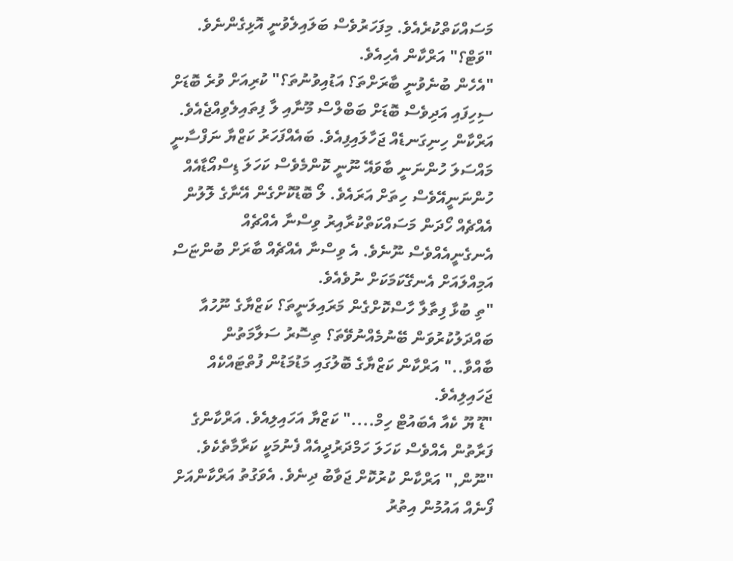މަސައްކަތްކުރެއެވެ. މިފަހަރުވެސް ބަލައިލެވުނީ އޮޅިގެންނެވެ.
"ވަޓް؟" އަރްކާން އެހިއެވެ.
"އެހެން ބުނެވުނީ ބާރަށްތަ؟ އަޑުއިވުނުތަ؟" ކުރިއަށް ވުރެ ބޮޑަށް ސިހިފައި އަދިވެސް ބޮޑަށް ބަބްލްސް މޫނާއި ލާ ފިތައިލެވިއްޖެއެވެ. އަރްކާން ހިނިގަނޑެއް ޖަހާލައިފިއެވެ. ބައެއްފަހަރު ކަޒްޔާ ނަފްސާނީ މައްސަލަ ހުންނަނީ ބާވައޭ ނޫނީ ކޮންމެވެސް ކަހަލަ ޑިސްއޯޑާއެއް ހުންނަނީއޭވެސް ހިތަށް އަރައެވެ. ލޯ ބޮޑުކޮށްގެން އޭނާގެ ލޮލުން އެއްޗެއް ހޯދަން މަސައްކަތްކުރާއިރު ވިސްނާ އެއްޗެއް އެނގެނީއެއްވެސް ނޫނެވެ. އެ ވިސްނާ އެއްޗެއް ބާރަށް ބުންޏަސް އަމިއްލައަށް އެނގޭކަމަކަށް ނުވެއެވެ.
"ތި ބުޅާ ފިތާލާ ހާސްކޮށްގެން މަރައިލަނީތަ؟ ކަޒްޔާގެ ނޫހުއާ ބައްދަލުކުރުވަން ބޭނުމެއްނުވޭތަ؟ ތިސޮރު ސަލާމަތުން ބާއްވާ.." އަރްކާން ކަޒްޔާގެ ބޮލުގައި މަޑުމަޑުން ފުތްޓައްކެއް ޖަހައިލިއެވެ.
"ޑޫ ޔޫ ކެއާ އެބައުޓް ހިމް...." ކަޒްޔާ އަހައިލިއެވެ. އަރްކާންގެ ފަރާތުން އެއްވެސް ކަހަލަ ހަމްދަރުދީއެއް ފެނުމަކީ ކަރާމާތެކެވެ.
"ނޫން," އަރްކާން ކުރުކޮށް ޖަވާބު ދިނެވެ. އެވަގުތު އަރްކާންއަށް ފޯނެއް އައުމުން އިތުރު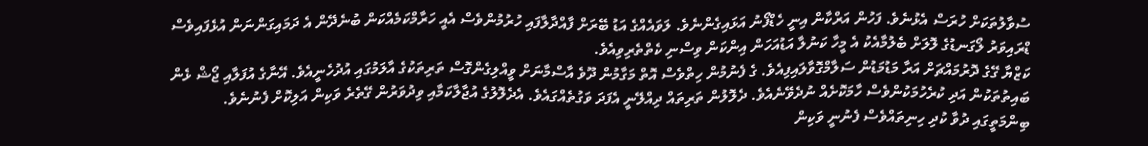ސުވާލުތަކަށް ހުރަސް އެޅުނެވެ. ފަހުން އަރްކާން އިނީ ހެޑްފޯނު އަޅައިގެންނެވެ. ލަވައެއްގެ އަޑު ބޭރަށް ފާއްދާލާފައި ހުރުމުންވެސް އެއީ ހަރާމްކަމެއްކަން ބުނެދޭން އެ ދަމައިގަންނަން އުޅެފައިވެސް ޑްރައިވަރު ލޯގަނޑުގެ ލޮލަށް ބެލުމާއެކު އެ މީހާ ކަނުލާ އަޑުއަހަން އިންކަން ވިސްނި ކެތްތެރިވިއެވެ.
ކަޒްޔާ ގޭގެ ދޮރުމައްޗަށް އަރާ މަޑުމަޑުން ސަލާމްގޮވާލައިފިއެވެ. ގެ ފެނުމުން ހިތްވެސް އޮތް މަގާމުން ދޫވެ އާސްމާނަށް ވީއްލިގެންގޮސް ތަރިތަކުގެ އާލަމުގައި އުދުހެނީއެވެ. އޭނާގެ އުފަލާއި ޖޯޝް ޅެން ބައިތުތަކުން އަދި ކުރެހުމަކުންވެސް ހާމަކޮށެއް ނުދެވޭނެއެވެ. ދެލޮލުން ތަރިތައް ދިއްލޭނީ އެފަދަ ވަގުތެއްގައެވެ. އެދެލޮލުގެ އުޖާލާކަމާއި ވިދުވަރުން ގޭތެރެ ވަކިން އަލިކޮށް ފެނުނެވެ. ބިންމަތީގައި ދުވާ ކުދި ހިނިތައްވެސް ފެނުނީ ވަކިން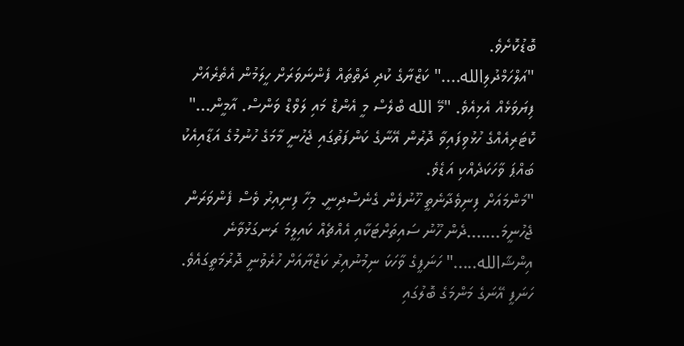ބޮޑުކޮށެވެ.
"އަލްހަމްދުލިالله...." ކަޒްޔާގެ ކުދި ދަތްތައް ފެންނަވަރަށް ހީލަމުން އެތެރެއަށް ފިޔަވަޅެއް އެޅިއެވެ. "މޭ الله ބްލެސް މީ އެންޑް މައި ލަވްޑް ވަންސް. އާމީން..." ކޮޓަރިއެއްގެ ހުޅުވިފައިވާ ދޮރުން އޭނާގެ ކަންފަތުގައި ޖެހުނީ މާމަގެ ހުނުމުގެ އަޑާއިއެކު ބައްޕަ ވާހަކަދެއްކި އަޑެވެ.
"މަންމައަށް ފިނިވެދާނެތީ ހޫނުފެން ގެނެސްދިނީ. މިހާ ފިނިއިރު ވެސް ފެންވަރަން ޖެހުނީމަ.......ދެން ހޫނު ސައިތަށްޓަކާއި އެއްޗެއް ކައިލީމަ ރަނގަޅުވާނެ އިންޝާالله....." ހަނަފީގެ ވާހަކަ ނިމުނުއިރު ކަޒްޔާއަށް ހުރެވުނީ ދޮރުމަތީގައެވެ. ހަނަފީ އޭނަގެ މަންމަގެ ބޮލުގައި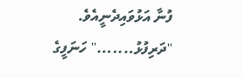ފުނާ އަޅުވައިދެނީއެވެ.
"ދަރިފުޅު......." ހަނަފީގެ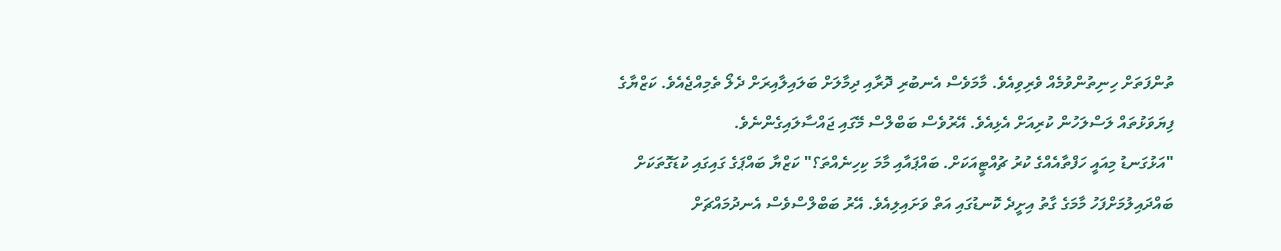ތުންފަތަށް ހިނިތުންވުމެއް ވެރިވިއެވެ. މާމަވެސް އެނބުރި ދޮރާއި ދިމާލަށް ބަލައިލާއިރަށް ދެލޯ ތެމިއްޖެއެވެ. ކަޒްޔާގެ ފިޔަވަޅުތައް ލަސްލަހުން ކުރިއަށް އެޅިއެވެ. އޭރުވެސް ބަބްލްސް މޭގައި ޖައްސާލައިގެންނެވެ.
"އަޅުގަނޑު މިއައީ ހަފްތާއެއްގެ ކުރު ޗުއްޓީއަކަށް. ބައްޕައާއި މާމަ ކިހިނެއްތަ؟" ކަޒްޔާ ބައްޕަގެ ގައިގައި ކުޑަގޮތަކަށް ބައްދައިލުމަށްފަހު މާމަގެ ގާތު އިށީދެ ކޮނޑުގައި އަތް ވަށައިލިއެވެ. އޭރު ބަބްލްސްވެސް އެނދުމައްޗަށް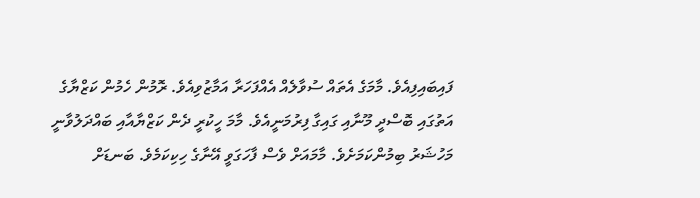ފައިބައިފިއެވެ. މާމަގެ އެތައް ސުވާލެއް އެއްފަހަރާ އަމާޒުވިއެވެ. ރޮމުން ހެމުން ކަޒްޔާގެ އަތުގައި ބޮސްދީ މޫނާއި ގައިގާ ފިރުމަނީއެވެ. މާމަ ހީކުރީ ދެން ކަޒްޔާއާއި ބައްދަލުވާނީ މަހުޝަރު ބިމުންކަމަށެވެ. މާމައަށް ވެސް ފާހަގަވީ އޭނާގެ ހިކިކަމެވެ. ބަނޑަށް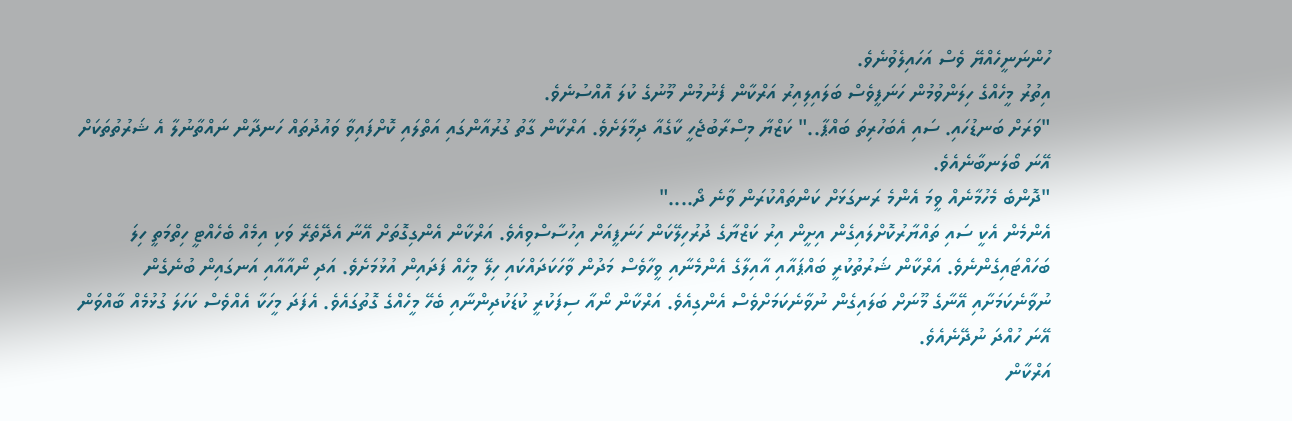ހުންނަނީހެއްޔޭ ވެސް އަހައިލެވުނެވެ.
އިތުރު މީހެއްގެ ހިލަންވުމުން ހަނަފީވެސް ބަލައިލިއިރު އަރްކާން ފެނުމުން މޫނުގެ ކުލަ އޮއްސުނެވެ.
"ވަރަށް ބަނޑުހައި. ސައި އެބަހުރިތަ ބައްޕާ.." ކަޒްޔާ މިސްރާބުޖެހީ ކާގެއާ ދިމާލަށެވެ. އަރްކާން ގާތު ގުރުއާންގައި އަތްލައި ކޮށްފައިވާ ވައުދުތައް ހަނދާން ނައްތާނުލާ އެ ޝަރުތުތަކަށް އޭނަ ބޯލަނބާނެއެވެ.
"ދޮންބެ މެހުމާނެއް ވީމަ އެންމެ ރަނގަޅަށް ކަންތައްކުރަން ވާނެ ދޯ...."
އެންމެން އެކީ ސައި ތައްޔާރުކޮށްލައިގެން އިށީން އިރު ކަޒްޔާގެ ދުރުހިލޭކަން ހަނަފީއަށް އިހުސާސްވިއެވެ. އަރްކާން އެންގިގޮތަށް އޭނާ އެދޭތެރޭ ވަކި އިމެއް ބެހެއްޓީ ހިތްމަތީ ހިލަ ބަހައްޓައިގެންނެވެ. އަރްކާން ޝަރުތުކުރީ ބައްޕައާއި އާއިލާގެ އެންމެނާއި ވީހާވެސް މަދުން ވާހަކަދައްކައި ހިލޭ މީހެއް ފަދައިން އުޅުމަށެވެ. އަދި ނޯއާއާއި އަނގައިން ބުނެގެން ނުވާނެކަމަށާއި އޭނާގެ މޫނަށް ބަލައިގެން ނުވާނެކަމަށްވެސް އެންގިއެވެ. އަރްކާން ނޯއާ ސިފަކުރީ ކުޑަކުދިންނާއި ބެހޭ މީހެއްގެ ގޮތުގައެވެ. އެފަދަ މީހަކާ އެއްވެސް ކަހަލަ ގުޅުމެއް ބާއްވަން އޭނަ ހުއްދަ ނުދޭނެއެވެ.
އަރްކާން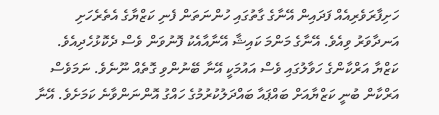ހަށިފާރަވެރިއެއް ފަދައިން އޭނާގެ ގާތުގައި ހުންނަތަން ފެނި ކަޒްޔާގެ އެތެރެހަށި އަނދާވަރު ވިއެވެ. އޭނާގެ މަންމަ ކައިޝާ އޭނާއާއެކު ފޮނުވަން ވެސް ދެކޮޅުހެދިއެވެ. ކަޒްޔާ އަރްކާންގެ ހަވާލުގައި ވެސް އައުމަކީ އޭނާ ބޭނުންވި ގޮތެއް ނޫނެވެ. ނަމަވެސް އަރްކާން ބުނީ ކަޒްޔާއަށް ބައްޕައާ ބައްދަލުކުރުމުގެ ހައްގު އޮންނަންވާނެ ކަމަށެވެ. އޭނާ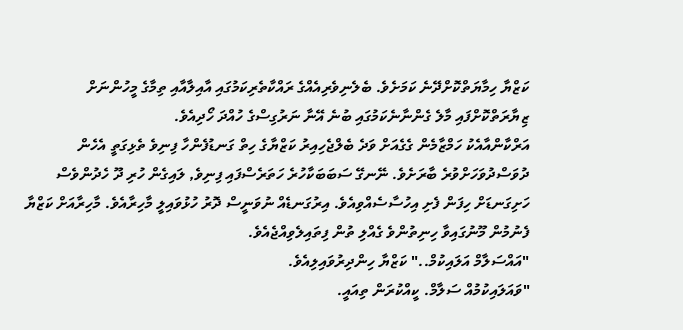ކަޒްޔާ ހިމާޔަތްކޮށްދޭނެ ކަމަށެވެ. ބެލެނިވެރިއެއްގެ ރައްކާތެރިކަމުގައި އާއިލާއާއި ތިމާގެ މީހުންނަށް ޒިޔާރަތްކޮށްފައި މާލެ ގެންނާނެކަމުގައި ބުނެ އޭނާ ނަރުގިސްގެ ހުއްދަ ހޯދިއެވެ.
އަރްކާންއާއެކު ހަމްޒާމެން ގެގެއަށް ވަދެ ބެލްޖެހިއިރު ކަޒްޔާގެ ހިތް ގަނޑުފެންހާ ފިނިވެ ތެޅިގަތީ އެހެން ދުވަސްދުވަހަށްވުރެ ބާރަށެވެ. ނޭނގޭ ސަބަބަކާހުރެ ހަތަރެސްފައި ފިނިވެ, ލައިގެން ހުރި ދޫ ހެދުންވެސް ހަށިގަނޑަށް ހިފަން ފެށި އިހުސާސެއްވިއެވެ. އިރުގަނޑެއް ނުވަނީސް ދޮރު ހުޅުވައިލީ މާހިރާއެވެ. މާހިރާއަށް ކަޒްޔާ ފެނުމުން މޫނުގައިވާ ހިނިތުންވެ ގެއްލި ތުން ފިތައިލެވިއްޖެއެވެ.
"އައްސަލާމް އަލައިކުމް.." ކަޒްޔާ ހިންދިރުވައިލިއެވެ.
"ވައަލައިކުމުއް ސަލާމް. ކީއްކުރަން ތިއައީ.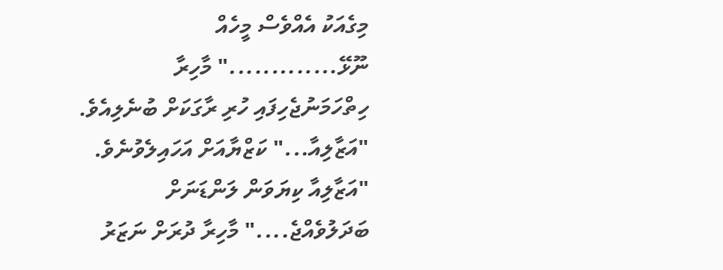މިގެއަކު އެއްވެސް މީހެއް ނޫޅޭ............." މާހިރާ ހިތްހަމަނުޖެހިފައި ހުރި ރާގަކަށް ބުނެލިއެވެ.
"އަޒާލިއާ..." ކަޒްޔާއަށް އަހައިލެވުނެވެ.
"އަޒާލިއާ ކިޔަވަން ލަންޑަނަށް ބަދަލުވެއްޖެ...." މާހިރާ ދުރަށް ނަޒަރު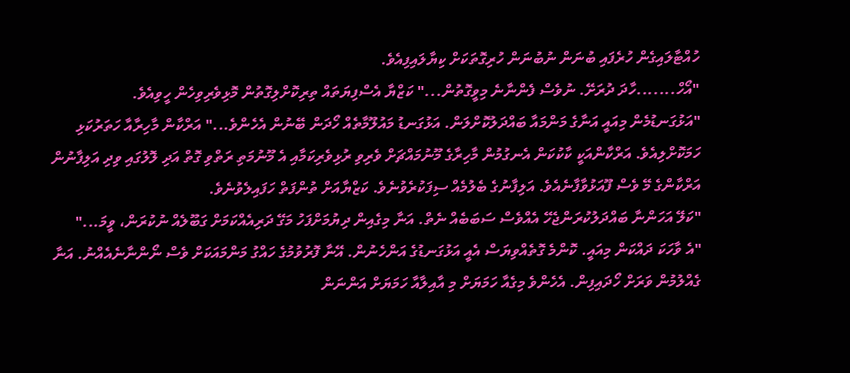ހުއްޓާލައިގެން ހުރެފައި ބުނަން ނުބުނަން ހުރިގޮތަކަށް ކިޔާލައިފިއެވެ.
"އޯހް.......ހާދަ ދުރަށޭ. ނުވެސް ފެންނާނެ މިވީގޮތުން..." ކަޒްޔާ އެސްފިޔަތައް ތިރިކޮށްލިގޮތުން މޮޅިވެރިވިހެން ހީވިއެވެ.
"އަޅުގަނޑުމެން މިއައީ އަނާގެ މަންމައާ ބައްދަލުކޮށްލަން. އަޅުގަނޑު މައުލޫމާތެއް ހޯދަން ބޭނުން އެހެންވެ..." އަރްކާން މާހިރާއާ ހަތަރުކަޅި ހަމަކޮށްލިއެވެ. އަރްކާންއަކީ ކާކުކަން އެނގުމުން މާހިރާގެ މޫނުމައްޗަށް ވެރިވި ރުޅިވެރިކަމާއި އެ މޫނުމަތި ރަތްވި ގޮތް އަދި ލޮލުގައި ވިދި އަލިފާނުން އަރްކާންގެ މޭ ވެސް ފޫއަޅުވާފާނެއެވެ. އަލިފާނުގެ ބެލުމެއް ސިފަކުރެވުނެވެ. ކަޒްޔާއަށް ތުންފަތް ހަފައިލެވުނެވެ.
"ކަލޭ އަހަންނާ ބައްދަލުކުރަންޖެހޭ އެއްވެސް ސަބަބެއް ނެތް. އަނާ މިގެއިން ދިޔުމަށްފަހު މަގޭ ދަރިއެއްކަމަށް ގަބޫލެއް ނުކުރަން، ވީމަ..."
"އެ ވާހަކަ ދައްކަން މިއައީ. ކޮންމެ ގޮތެއްވިޔަސް އެއީ އަޅުގަނޑުގެ އަންހެނުން. އޭނާ ފޮރުވުމުގެ ހައްގު މަންމައަކަށް ވެސް ނޯންނާނެއެއްނު. އަނާ ގެއްލުމުން ވަރަށް ހޯދައިފިން. އެހެންވެ މިގެއާ ހަމަޔަށް މި އާއިލާއާ ހަމަޔަށް އަންނަން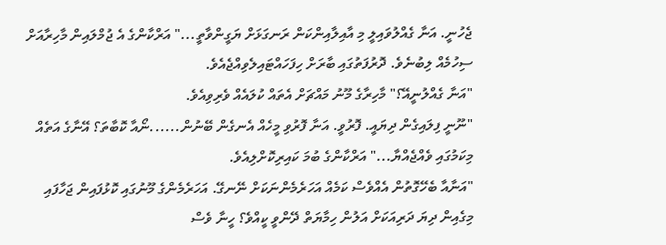ޖެހުނީ. އަނާ ގެއްލުވައިލީ މި އާއިލާއިންކަން ރަނގަޅަށް ޔަގީންވާތީ..." އަރްކާންގެ އެ ޖުމްލައިން މާހިރާއަށް ސިހުމެއް ލިބުނެވެ. ދޮރުފަތުގައި ބާރަށް ހިފަހައްޓައިލެވިއްޖެއެވެ.
"އަނާ ގެއްލުނީއޭ؟" މާހިރާގެ މޫނު މައްޗަށް އެތައް ކުލައެއް ވެރިވިއެވެ.
"ނޫނީ ފިލައިގެން ދިޔައީ. ފޮރުވީ. އަނާ ފޮރުވި މީހެއް އެނގެން ބޭނުން......ނޯއާ ކޮބާތަ؟ އޭނާގެ އަތެއް މިކަމުގައި ވެއްޖެއްޔާ..." އަރްކާންގެ ބުމަ ކައިރިކޮށްލިއެވެ.
"އަނާއާ ބެހޭގޮތުން އެއްވެސް ކަމެއް އަހަރެމެންނަކަށް ނޭނގޭ. އަހަރެމެންގެ މޫނުގައި ކޮޅުފައިން ޖަހާފައި މިގެއިން ދިޔަ ދަރިއަކަށް އަލުން ހިމާޔަތް ދޭންވީ ކީއްވެ؟ ހީނާ ވެސް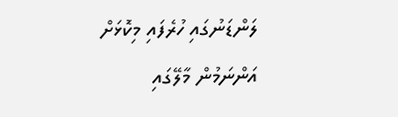ލަންޑަނުގައި ހުރެފައި މިކޮޅަށް އަންނަމުން މާލޭގައި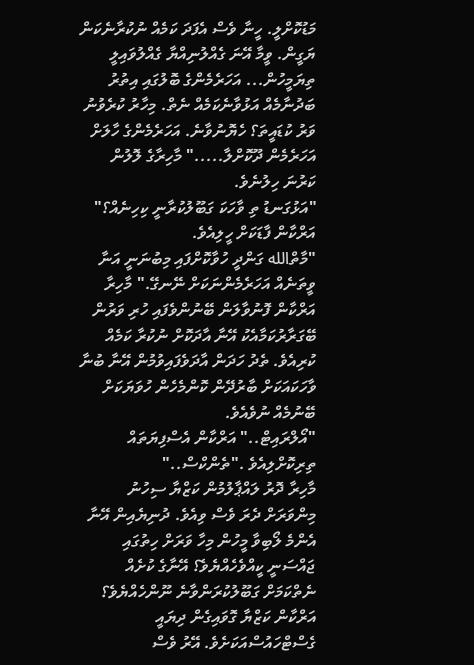މަޑުކޮށްލީ. ހީނާ ވެސް އެފަދަ ކަމެއް ނުކުރާނެކަން ޔަގީން. ވީމާ އޭނަ ގެއްލުނިއްޔާ ގެއްލުވައިލީ ތިޔަމީހުން... އަހަރެމެންގެ ބޮލުގައި އިތުރު ބަދުނާމެއް އަޅުވާނެކަމެއް ނެތް. މިހާރު ކުރެވުނު ވަރު ކުޑައީތަ؟ ހެޔޮނުވާނެ. އަހަރެމެންގެ ހާލަށް އަހަރެމެން ދޫކޮށްލާ....." މާހިރާގެ ލޮލުން ކަރުނަ ހިލުނެވެ.
"އަޅުގަނޑު ތި ވާހަކަ ގަބޫލުކުރާނީ ކިހިނެއް؟" އަރްކާން ފާޑަކަށް ހީލިއެވެ.
"މާތްالله ގަންދީ ހުވާކޮށްފައި މިބުނަނީ އަނާ ވީތަނެއް އަހަރެމެންނަކަށް ނޭނގޭ." މާހިރާ އަރްކާން ފޮނުވާލަން ބޭނުންވެފައި ހުރި ވަރުން ބޭގަރާރުކަމާއެކު އޭނާ އާދަކޮށް ނުކުރާ ކަމެއް ކުރިއެވެ. ތެދު ހަދަން އާދަވެފައިވުމުން އޭނާ ބުނާ ވާހަކައަކަށް ބާރުދޭން ކޮންމެހެން ހުވަޔަކަށް ބޭނުމެއް ނުވެއެވެ.
"އޯލްރައިޓް.." އަރްކާން އެސްފިޔަތައް ތިރިކޮށްލިއެވެ ."ތެންކްސް.."
މާހިރާ ދޮރު ލައްޕާލުމުން ކަޒްޔާ ސިހުނު މިންވަރަށް ދެރަ ވެސް ވިއެވެ. ދުނިޔެއިން އޭނާ އެންމެ ލޯބިވާ މީހުން މިހާ ވަރަށް ހިތުގައި ޖައްސަނީ ކީއްވެހެއްޔެވެ؟ އޭނާގެ ކުށެއް ނެތްކަމަށް ގަބޫލުކުރަންވާނެ ނޫންހެއްޔެވެ؟
އަރްކާން ކަޒްޔާ ގޮވައިގެން ދިޔައީ ގެސްޓްހައުސްއަކަށެވެ. އޭރު ވެސް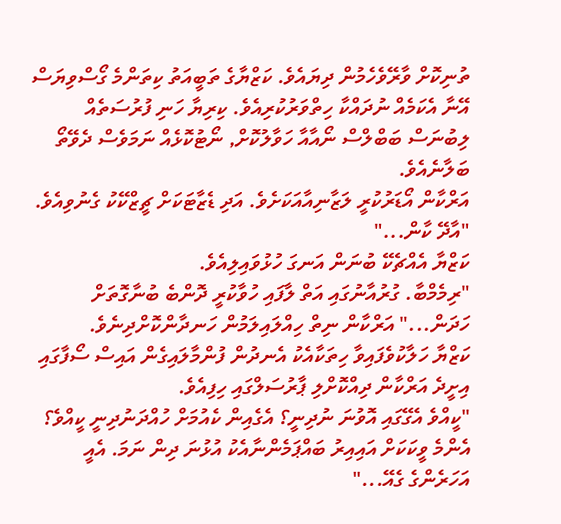ތުނިކޮށް ވާރޭވެހެމުން ދިޔައެވެ. ކަޒްޔާގެ ތަބީއަތު ކިތަންމެ ގޯސްވިޔަސް އޭނާ އެކަމެއް ނުދައްކާ ހިތްވަރުކުރިއެވެ. ކިރިޔާ ހަނި ފުރުސަތެއް ލިބުނަސް ބަބްލްސް ނޯއާއާ ހަވާލުކޮށް, ނޯޓުކޮޅެއް ނަމަވެސް ދެވޭތޯ ބަލާނެއެވެ.
އަރްކާން އޯޑަރުކުރީ ލަޒާނިއާއަކަށެވެ. އަދި ޑެޒާޓަކަށް ޗީޒްކޭކު ގެނުވިއެވެ.
"އާދޭ ކާން..."
ކަޒްޔާ އެއްޗެކޭ ބުނަން އަނގަ ހުޅުވައިލިއެވެ.
"ރިމެމްބާ. ގުރުއާނުގައި އަތް ލާފައި ހުވާކުރީ ދޮންބެ ބުނާގޮތަށް ހަދަން..." އަރްކާން ނިތް ހިއްލައިލަމުން ހަނދާންކޮށްދިނެވެ.
ކަޒްޔާ ހަލާކުވެފައިވާ ހިތަކާއެކު އެނދުން ފުންމާލައިގެން އައިސް ސޯފާގައި އިށީދެ އަރްކާން ދިއްކޮށްލި ޕާރުސަލްގައި ހިފިއެވެ.
"ކީއްވެ އެގޭގައި އޮވުނަ ނުދިނީ؟ އެގެއިން ކެއުމަށް ހުއްދަނުދިނީ ކީއްވެ؟ އެންމެ ވީކަކަށް އައިއިރު ބައްޕަމެންނާއެކު އުޅުނަ ދިން ނަމަ. އެއީ އަހަރެންގެ ގެއޭ..."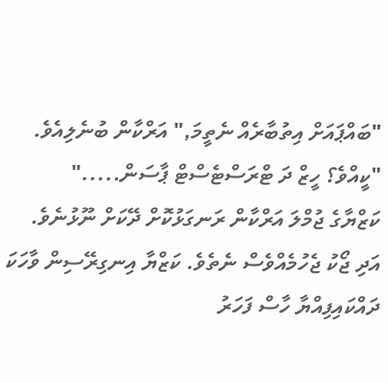"ބައްޕައަށް އިތުބާރެއް ނެތީމަ," އަރްކާން ބުނެލިއެވެ.
"ކީއްވެ؟ ހީޒް ދަ ޓްރަސްޓެސްޓް ޕާސަން....."
ކަޒްޔާގެ ޖުމްލަ އަރްކާން ރަނގަޅުކޮށް ދޭކަށް ނޫޅުނެވެ. އަދި ޖޯކު ޖެހުމެއްވެސް ނެތެވެ. ކަޒްޔާ އިނގިރޭސިން ވާހަކަ ދައްކައިފިއްޔާ ހާސް ފަހަރު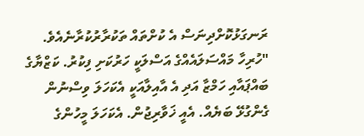ރަނގަޅުކޮށްދިނަސް އެ ކުށްތައް ތަކުރާރުކުރާނެއެވެ.
"ހުރިހާ މައްސަލައެއްގެ އަސްލަކީ ހަރުކަށި ފިކުރު. ކަޒްޔާގެ ބައްޕައާއި ހަމްޒާ އަދި އެ އާއިލާއަކީ އެކަހަލަ ވިސްނުން ގެންގުޅޭ ބަޔެއް. އެއީ ޚަވާރިޖުން. އެކަހަލަ މީހުންގެ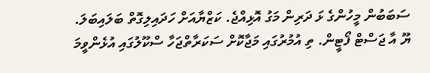ސަބަބުން މީހުންގެ ޅަ ދަރިން މަގު އޮޅިއްޖެ. ކަޒްޔާއަށް ހަދައިލިގޮތް ބަލައިބަލަ. ޔޫ އާ ޖަސްޓް ފޯޓީން. ތި އުމުރުގައި މަޖާކޮށް ސަކަރާތްޖަހާ ސްކޫލުގައި އުޅެންވީމަ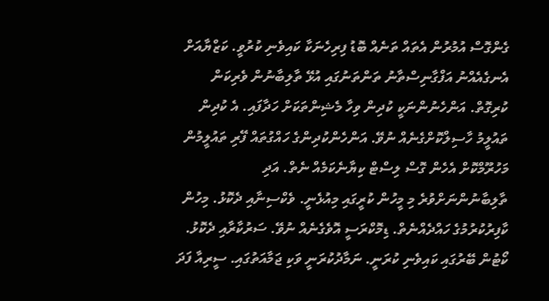ގެންގޮސް އުމުރުން އެތައް ތަނެއް ބޮޑު ފިރިހެނަކާ ކައިވެނި ކުރުވީ. ކަޒްޔާއަށް އެނގެއެއްނު އަފްގާނިސްތާނު ތަންތަނުގައި އުޅޭ ތާލިބާނުން ވެރިކަން ކުރިގޮތް. އަންހެނުންނަކީ ކުދިން ވިހާ މެޝިންތަކަށް ހަދާފައި. އެ ކުދިން ތައުލީމު ހާސިލްކޮށްގެނެއް ނުވޭ. އަންހެންކުދިންގެ ހައްގުތައް ފޭރި ތައުލީމުން މަހުރޫމްކޮށް އެހެން ގޮސް ލިސްޓް ކިޔާނެކަމެއް ނެތް. އަދި ތާލިބާނުންނަށްވުރެ މި މީހުން ކުރީގައި މިއުޅެނީ. ވެކްސިނާއި ދެކޮޅު. މިހުން ކާފިރުކުރުމުގެ ހައްދެއްނެތް. ޑިމޮކްރަސީ އޮވެގެނެއް ނުވޭ. ސަރުކާރާއި ދެކޮޅު. ކޯޓުން ބޭރުގައި ކައިވެނި ކުރަނީ. ނަމާދުކުރަނީ ވަކި ޖަމާއަތުގައި. ސީރިއާ ފަދަ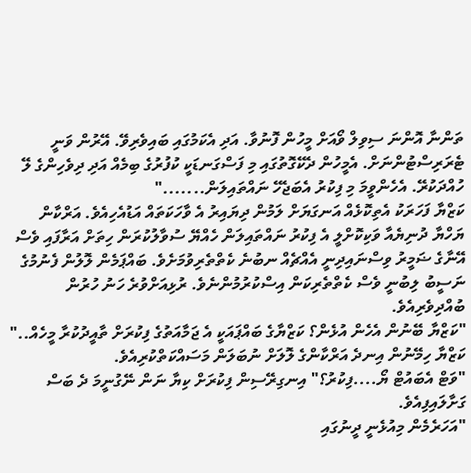ތަންނާ އޮންނަ ސިވިލް ވޯއަށް މީހުން ފޮނުވާ. އަދި އެކަމުގައި ބައިވެރިވޭ. އޭރުން ވަނީ ޓެރަރިސްޓުންނަށް. އެމީހުން ދެކޭގޮތުގައި މި ފަސްގަނޑަކީ ކުފުރުގެ ބިމެއް އަދި ދިވެހިންގެ ލޭ ހުއްދަކުރޭ. އެހެންވީމަ މި ފިކުރު އެބަޖެހޭ ނައްތައިލަން......."
ކަޒްޔާ ފަހަރަކު އެތިކޮޅެއް އަނގަޔަށް ލަމުން ދިޔައިރު އެ ވާހަކަތައް އަޑުއެހިއެވެ. އަރްކާން ޔަހްޔާ ދުނިޔެއާ ވަކިކޮށްލީ އެ ފިކުރު ނައްތައިލަން ހެއްޔޭ ސުވާލުކުރަން ހިތަށް އަރާފައި ވެސް އޭނާގެ ޟަމީރު ވިސްނައިދިނީ އެއްޗެއް ނބުނެ ކެތްތެރިވުމަށެވެ. ބައްޕަމެން ލޮލުން ފެނުމުގެ ނަސީބު ލިބުނީ ވެސް ކެތްތެރިކަން އިސްކުރުމުންނެވެ. ރުޅިއަށްވުރެ ހަނު ހުރުން ބުއްދިވެރިއެވެ.
"ކަޒްޔާ ބޭނުން އެހެން އުޅެން؟ ކަޒްޔާގެ ބައްޕައަކީ އެ ޖަމާއަތުގެ ފިކުރަށް ތާއީދުކުރާ މީހެއް.."
ކަޒްޔާ ހިމޭނުން އިނދެ އަރްކާންގެ ލޮލަށް ނުބަލަން މަސައްކަތްކުރިއެވެ.
"ވަޓް އެބައުޓް ޔޯ....ފިކުރު؟" އިނގިރޭސިން ފިކުރަށް ކިޔާ ނަން ނޭގުނީމަ ދެ ބަސް ގަށާލައިފިއެވެ.
"އަހަރެމެން މިއުޅެނީ ދީނުގައި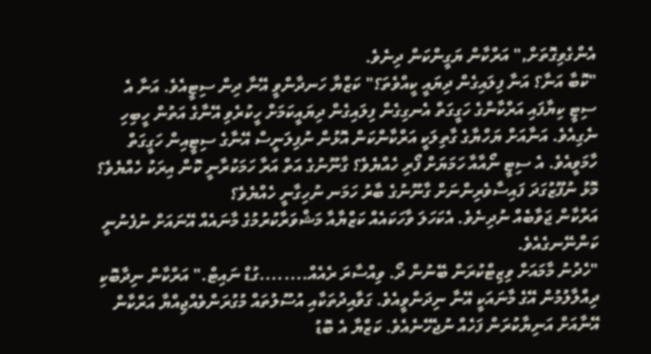އެންގެވިގޮތަށް," އަރްކާން ޔަގީންކަން ދިނެވެ.
"ކޮބާ އަނާ؟ އަނާ ފިލައިގެން ދިޔައީ ކީއްވެތަ؟" ކަޒްޔާ ހަނދާންވީ އޭނާ ދިން ސިޓީއެވެ. އަނާ އެ ސިޓީ ކިޔާފައި އަރްކާންގެ ހަގީގަތް އެނގިގެން ފިލައިގެން ދިޔައީކަމަށް ހީކުރެވި އޭނާގެ އަތުން ހީބިހި ނެގިއެވެ. އަނާއަށް ޔަހްޔާގެ ގާތިލަކީ އަރްކާންކަން އޮޅުން ނުފިލަނީސް އޭނާގެ ސިޓީއިން ހަގީގަތް ހާމަވީއެވެ. އެ ސިޓީ ނޯއާއާ ހަމަޔަށް ފޯރި ހެއްޔެވެ؟ ގާނޫނުގެ އަތް އަރާ ހަމަކުރާނީ ކޮން އިރަކު ހެއްޔެވެ؟ މޮޅު ނުފޫޒުގަދަ ފައިސާވެރިންނަށް ގާނޫނުގެ ބާރު ހަމަނ ނުހިގާނީ ހެއްޔެވެ؟
އަރްކާން ޖަވާބެއް ނުދިނެވެ. އެކަހަލަ ވާހަކައެއް ކަޒްޔާއާ މަޝްވަރާކުރުމުގެ މާނައެއް އޭނައަށް ނުފެނުނީ ކަންނޭނގެއެވެ.
"ހެދުނު މާމައަށް ވިޒިޓްކުރަން ބޭނުން ދޯ. ވިއްސާރަ ރެއެއް........ގުޑް ނައިޓް." އަރްކާން ނިދާބޮކި ދިއްލާލުމުން އޭގެ މާނައަކީ އޭނާ ނިދަންވީއެވެ. ގަވާއިދުތަކާއި އުސޫލުތައް މުގުރަންވެއްޖިއްޔާ އަރްކާން އޭނާއަށް އަނިޔާކުރަން ފަހެއް ނުޖެހޭނެއެވެ. ކަޒްޔާ އެ ބޮޑު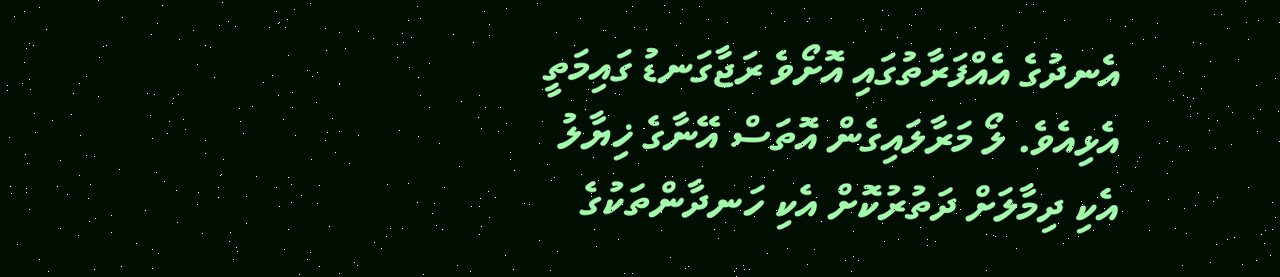އެނދުގެ އެއްފަރާތުގައި އޮށޯވެ ރަޖާގަނޑު ގައިމަތީ އެޅިއެވެ. ލޯ މަރާލައިގެން އޮތަސް އޭނާގެ ޚިޔާލު އެކި ދިމާލަށް ދަތުރުކޮށް އެކި ހަނދާންތަކުގެ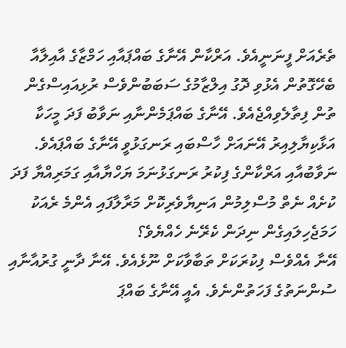ތެރެއަށް ފީނަނީއެވެ. އަރްކާން އޭނާގެ ބައްޕައާއި ހަމްޒާގެ އާއިލާއާ ބެހޭގޮތުން އެޅުވި ދޮގު އިލްޒާމުގެ ސަބަބުންވެސް ރުޅިއައިސްގެން ތުން ފިތާލެވިއްޖެއެވެ. އޭނާގެ ބައްޕަމެންނާއި ނަވާބު ފަދަ މީހަކާ އަޅާކިޔާލިއިރު އޭނައަށް ހާސްބައި ރަނގަޅުވީ އޭނާގެ ބައްޕައެވެ. ނަވާބުއާއި އަރްކާންގެ ފިކުރު ރަނގަޅުނަމަ ޔަހްޔާއާއި ގަމަރިއްޔާ ފަދަ ކުށެއް ނެތް މުސްލިމުން އަނިޔާވެރިކޮށް މަރާލާފައި އެންމެ ރެއަކު ހަމަޖެހިލައިގެން ނިދަން ކެރޭނެ ހެއްޔެވެ؟
އޭނާ އެއްވެސް ފިކުރަކަށް ތަބާވާކަށް ނޫޅެއެވެ. އޭނާ ދާނީ ގުރުއާނާއި ސުންނަތުގެ ފަހަތުންނެވެ. އެއީ އޭނާގެ ބައްޕަ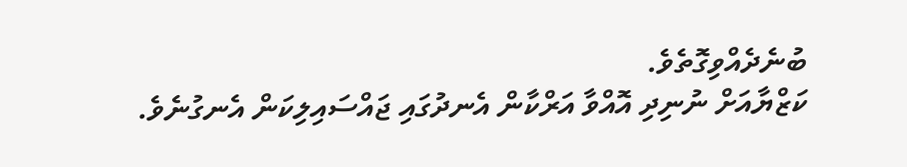ބުނެދެއްވިގޮތެވެ.
ކަޒްޔާއަށް ނުނިދި އޮއްވާ އަރްކާން އެނދުގައި ޖައްސައިލިކަން އެނގުނެވެ.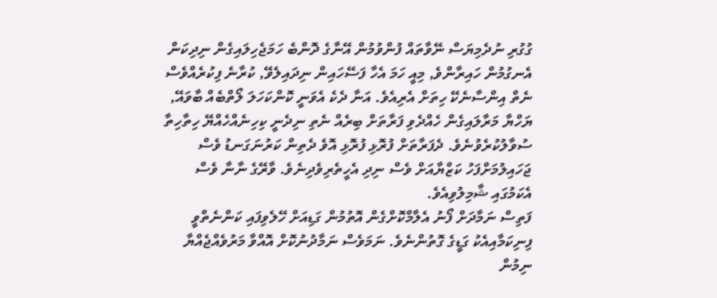ގުގުރި ނުދެމިޔަސް ނޭވާތައް ފުންވުމުން އޭނާގެ ދޮންބެ ހަމަޖެހިލައިގެން ނިދިކަން އެނގުމުން ހައިރާންވެ, މިއީ ހަމަ އެހާ ފަސޭހައިން ނިދައިލެވޭ, ކުރާނެ ފިކުރެއްވެސް ނެތް އިންސާނެކޭ ހިތަށް އެރިއެވެ. އަނާ ދެކެ އެވަނީ ކޮންކަހަލަ ލޯތްބެއް ބާވައޭ, ޔަހްޔާ މަރާލައިގެން ހެއްދެވި ފަރާތަށް ބިރެއް ނެތި ނިދެނީ ކިހިނެއްހެއްޔޭ ހިތާހިތާ ސުވާލުކުރެވުނެވެ. ދެފަރާތަށް ފުރޮޅި ފުރޮޅި އޮވެ ދެތިން ކަރުނަގަނޑު ވެސް ޖަހައިލުމަށްފަހު ކަޒްޔާއަށް ވެސް ނިދި އެހީތެރިވެދިނެވެ. ވާރޭގެ ނާނާ ވެސް އެކަމުގައި ޝާމިލުވިއެވެ.
ފަތިސް ނަމާދަށް ފޯނު އެލާމްކޮށްގެން އޮތުމުން ގަޑިއަށް ހޭލެވިފައި ކަންނެތްވީ ފިނިކަމާއިއެކު ގަޑީގެ ގޮތުންނެވެ. ނަމަވެސް ނަމާދުނުކޮށް އޮއްވާ މަރުވެއްޖެއްޔާ ނިމުން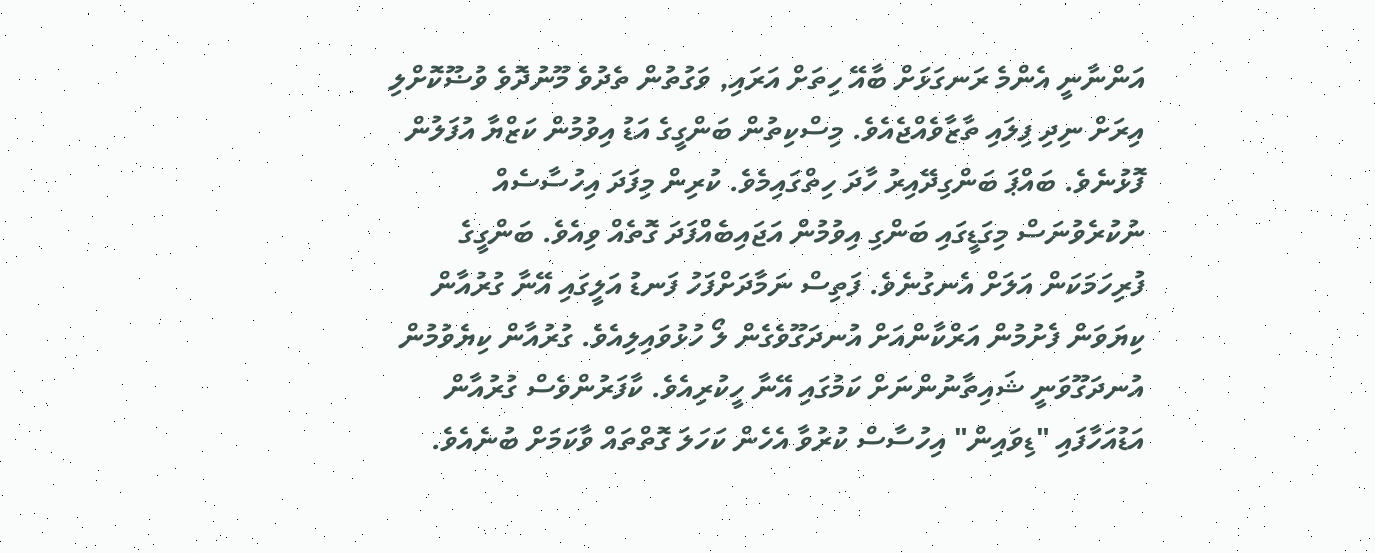އަންނާނީ އެންމެ ރަނގަޅަށް ބާއޭ ހިތަށް އަރައި, ވަގުތުން ތެދުވެ މޫނުދޮވެ ވުޟޫކޮށްލި އިރަށް ނިދި ފިލައި ތާޒާވެއްޖެއެވެ. މިސްކިތުން ބަންގީގެ އަޑު އިވުމުން ކަޒްޔާ އުފަލުން ފޮޅުނެވެ. ބައްޕަ ބަންގިދޭއިރު ހާދަ ހިތްގައިމެވެ. ކުރިން މިފަދަ އިހުސާސެއް ނުކުރެވުނަސް މިގަޑީގައި ބަންގި އިވުމުން އަޖައިބެއްފަދަ ގޮތެއް ވިއެވެ. ބަންގީގެ ފުރިހަމަކަން އަލަށް އެނގުނެވެ. ފަތިސް ނަމާދަށްފަހު ފަނޑު އަލީގައި އޭނާ ގުރުއާން ކިޔަވަން ފެށުމުން އަރްކާންއަށް އުނދަގޫވެގެން ލޯ ހުޅުވައިލިއެވެ. ގުރުއާން ކިޔެވުމުން އުނދަގޫވަނީ ޝައިތާނުންނަށް ކަމުގައި އޭނާ ހީކުރިއެވެ. ކާފަރުންވެސް ގުރުއާން އަޑުއަހާފައި "ޑިވައިން" އިހުސާސް ކުރުވާ އެހެން ކަހަލަ ގޮތްތައް ވާކަމަށް ބުނެއެވެ.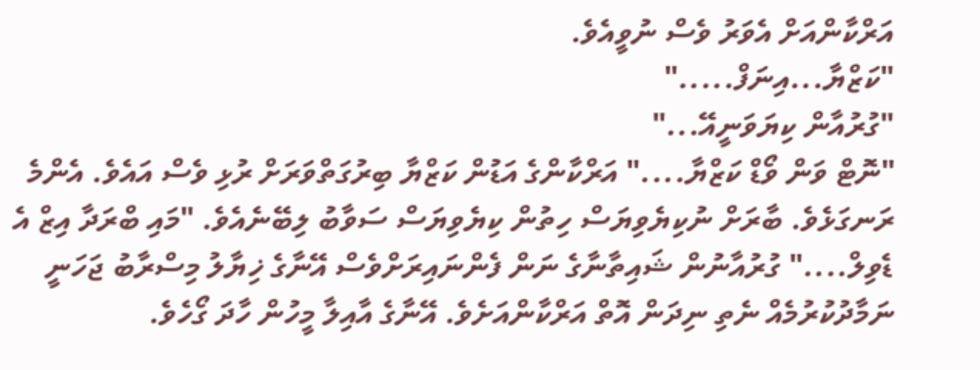އަރްކާންއަށް އެވަރު ވެސް ނުވީއެވެ.
"ކަޒްޔާ...އިނަފް....."
"ގުރުއާން ކިޔަވަނީއޭ..."
"ނޮޓް ވަން ވޯޑް ކަޒްޔާ...." އަރްކާންގެ އަޑުން ކަޒްޔާ ބިރުގަތްވަރަށް ރުޅި ވެސް އައެވެ. އެންމެ ރަނގަޅެވެ. ބާރަށް ނުކިޔެވިޔަސް ހިތުން ކިޔެވިޔަސް ސަވާބު ލިބޭނެއެވެ. "މައި ބްރަދާ އިޒް އެ ޑެވިލް...." ގުރުއާނުން ޝައިތާނާގެ ނަން ފެންނައިރަށްވެސް އޭނާގެ ޚިޔާލު މިސްރާބު ޖަހަނީ ނަމާދުކުރުމެއް ނެތި ނިދަން އޮތް އަރްކާންއަށެވެ. އޭނާގެ އާއިލާ މީހުން ހާދަ ގޯހެވެ.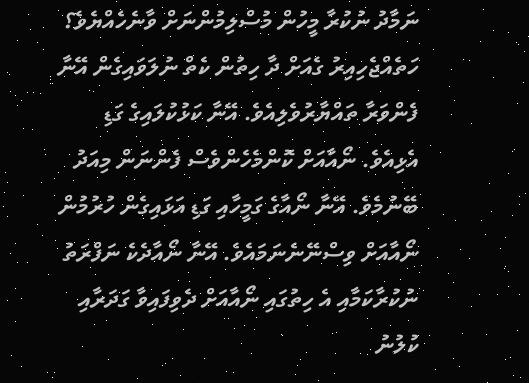ނަމާދު ނުކުރާ މީހުން މުސްލިމުންނަށް ވާނެހެއްޔެވެ؟
ހަތެއްޖެހިއިރު ގެއަށް ދާ ހިތުން ކެތް ނުލަވައިގެން އޭނާ ފެންވަރާ ތައްޔާރުވެލިއެވެ. އޭނާ ކަޅުކުލައިގެ ގަޑި އެޅިއެވެ. ނޯއާއަށް ކޮންމެހެންވެސް ފެންނަން މިއަދު ބޭނުމެވެ. އޭނާ ނޯއާގެ ގަމީހާއި ގަޑި އަޅައިގެން ހުރުމުން ނޯއާއަށް ވިސްނޭނެނަމައެވެ. އޭނާ ނޯއާދެކެ ނަފްރަތު ނުކުރާކަމާއި އެ ހިތުގައި ނޯއާއަށް ދެވިފައިވާ ގަދަރާއި ކުލުނު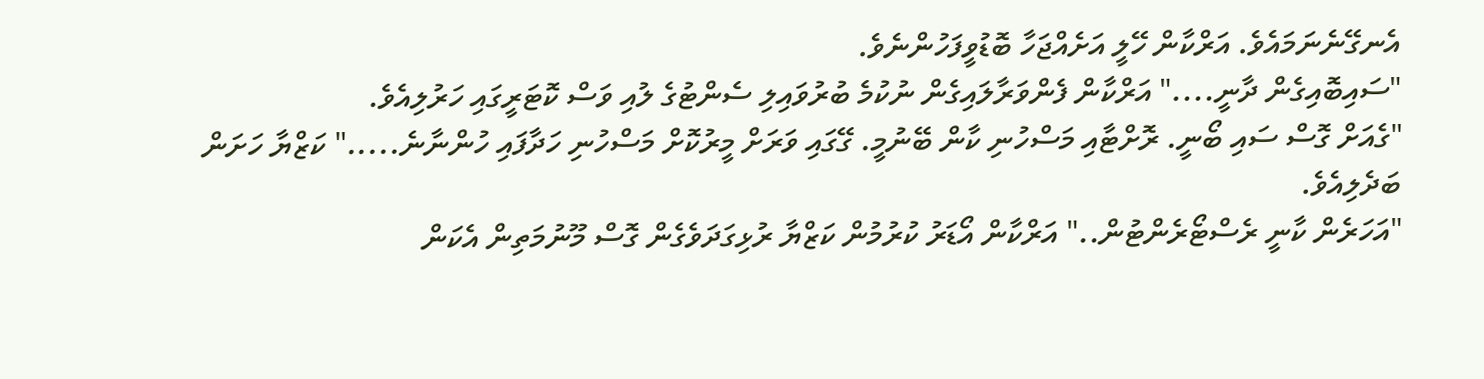އެނގޭނެނަމައެވެ. އަރްކާން ހޭލީ އަށެއްޖަހާ ބޮޑުވީފަހުންނެވެ.
"ސައިބޮއިގެން ދާނީ...." އަރްކާން ފެންވަރާލައިގެން ނުކުމެ ބުރުވައިލި ސެންޓުގެ ލުއި ވަސް ކޮޓަރީގައި ހަރުލިއެވެ.
"ގެއަށް ގޮސް ސައި ބޯނީ. ރޮށްޓާއި މަސްހުނި ކާން ބޭނުމީ. ގޭގައި ވަރަށް މީރުކޮށް މަސްހުނި ހަދާފައި ހުންނާނެ....." ކަޒްޔާ ހަށަން ބަދެލިއެވެ.
"އަހަރެން ކާނީ ރެސްޓޯރެންޓުން.." އަރްކާން އޯޑަރު ކުރުމުން ކަޒްޔާ ރުޅިގަދަވެގެން ގޮސް މޫނުމަތިން އެކަން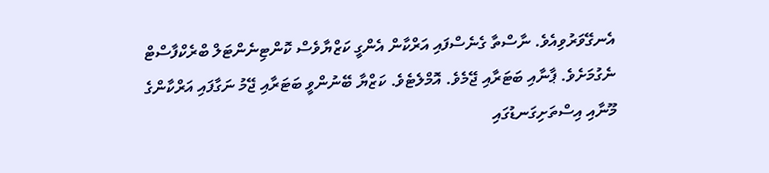އެނގޭވަރުވިއެވެ. ނާސްތާ ގެނެސްފައި އަރްކާން އެންގީ ކަޒްޔާވެސް ކޮންޓިނެންޓަލް ބްރެކްފާސްޓް ނެގުމަށެވެ. ޕާނާއި ބަޓަރާއި ޖޭމެވެ. އޮމްލެޓެވެ. ކަޒްޔާ ބޭނުންވީ ބަޓަރާއި ޖޭމު ނަގާފައި އަރްކާންގެ މޫނާއި އިސްތަށިގަނޑުގައި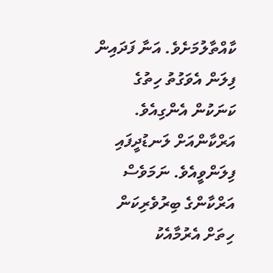ކާއްތާލުމަށެވެ. އަނާ ފަދައިން ފިލަން އެވަގުތު ހިތުގެ ކަނަކުން އެންގިއެވެ. އަރްކާންއަށް ލަނޑުދީފައި ފިލަންވީއެވެ. ނަމަވެސް އަރްކާންގެ ބިރުވެރިކަން ހިތަށް އެރުމާއެކު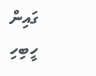ގައިން ހީބިހި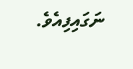ނަގައިފިއެވެ.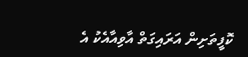ކޮފީތަށިން އަރައިގަތް އާވިއާއެކު އެ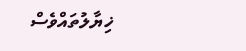ޚިޔާލުތައްވެސް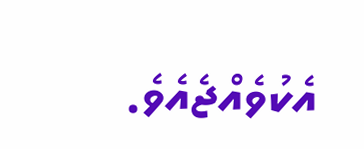އެކުވެއްޖެއެވެ.